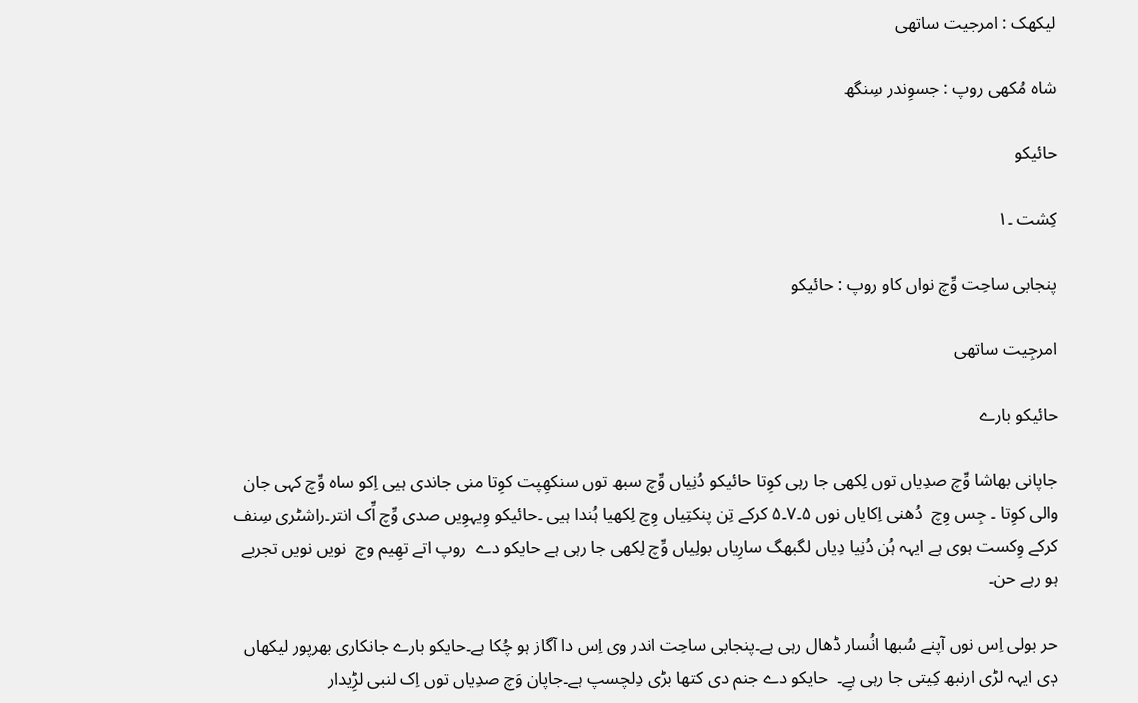لیکھک : امرجیت ساتھی

شاہ مُکھی روپ : جسوِندر سِنگھ

حائیکو

کِشت ۔۱

پنجابی ساحِت وِّچ نواں کاو روپ : حائیکو

امرجِیت ساتھی

حائیکو بارے

جاپانی بھاشا وِّچ صدِیاں توں لِکھی جا رہی کوِتا حائیکو دُنِیاں وِّچ سبھ توں سنکھِپت کوِتا منی جاندی ہیی اِکو ساہ وِّچ کہی جان والی کوِتا ۔ جِس وِچ  دُھنی اِکایاں نوں ۵۔۷۔۵ کرکے تِن پنکتِیاں وِچ لِکھیا ہُندا ہیی ۔حائیکو وِیہوِیں صدی وِّچ اِّک انتر۔راشٹری سِنف کرکے وِکست ہوی ہے ایہہ ہُن دُنِیا دِیاں لگبھگ سارِیاں بولِیاں وِّچ لِکھی جا رہی ہے حایکو دے  روپ اتے تھِیم وچ  نویں نویں تجربے ہو رہے حن۔

حر بولی اِس نوں آپنے سُبھا انُسار ڈھال رہی ہے۔پنجابی ساحِت اندر وی اِس دا آگاز ہو چُکا ہے۔حایکو بارے جانکاری بھرپور لیکھاں دٖی ایہہ لڑی ارنبھ کِیتی جا رہی ہےِ۔  حایکو دے جنم دی کتھا بڑی دِلچسپ ہے۔جاپان وَچ صدِیاں توں اِک لنبی لڑِیدار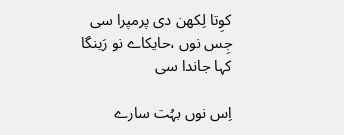کوِتا لِکھن دی پرمپرا سی جِس نوں ،حایکاے نو رَینگا کہا جاندا سی

اِس نوں بہُت سارے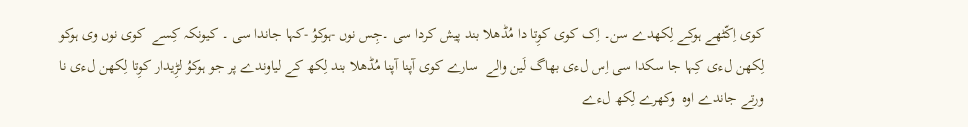کوی اِکّٹھے ہوکے لِکھدے سن۔ اِک کوی کوِتا دا مُڈھلا بند پیش کردا سی ۔جِس نوں -ہوکوُ -کہا جاندا سی ۔ کیونکہ کِسے  کوی نوں وی ہوکو لِکھن لءی کِہا جا سکدا سی اِس لءی بھاگ لَین والے  سارے کوی آپنا آپنا مُڈھلا بند لِکھ کے لیاوندے پر جو ہوکوُ لڑِیدار کوِتا لِکھن لءی نا ورتے جاندے اوہ  وکھرے لِکھ لءے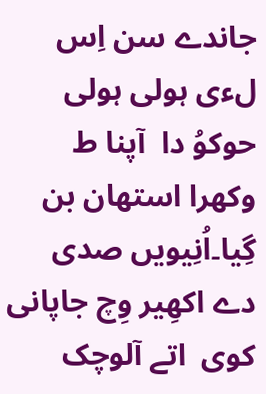جاندے سن اِس لءی ہولی ہولی حوکوُ دا  آپنا ط وکھرا استھان بن گِیا۔اُنِیویں صدی دے اکھِیر وِچ جاپانی کوی  اتے آلوچک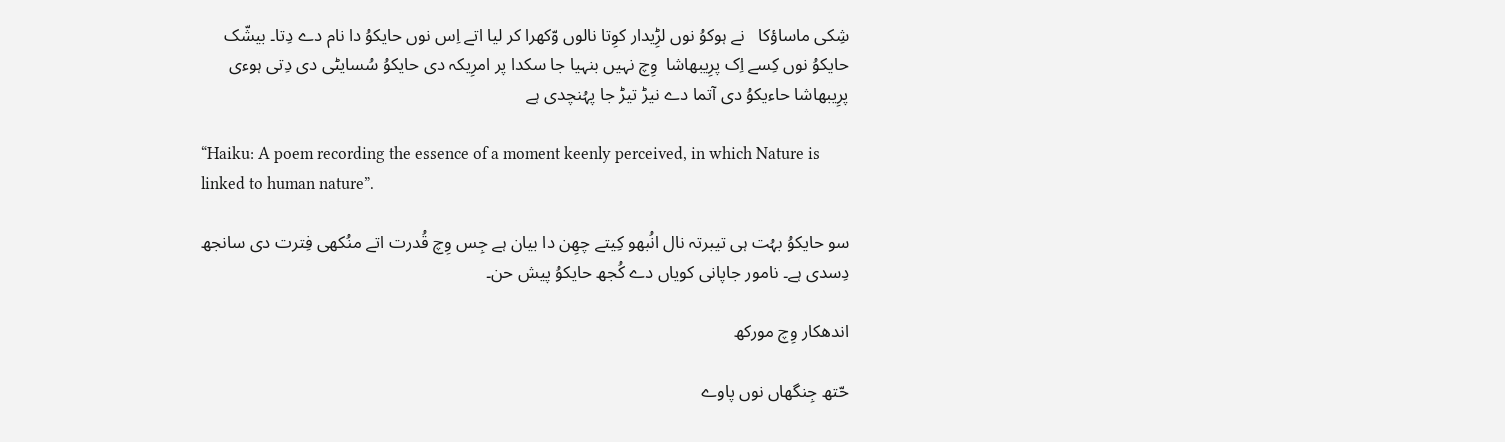شِکی ماساؤکا   نے ہوکوُ نوں لڑِیدار کوِتا نالوں وّکھرا کر لیا اتے اِس نوں حایکوُ دا نام دے دِتا۔ بیشّک حایکوُ نوں کِسے اِک پرِیبھاشا  وِچ نہیں بنہیا جا سکدا پر امرِیکہ دی حایکوُ سُسایٹی دی دِتی ہوءی پرِیبھاشا حاءیکوُ دی آتما دے نیڑ تیڑ جا پہُنچدی ہے

“Haiku: A poem recording the essence of a moment keenly perceived, in which Nature is linked to human nature”.

سو حایکوُ بہُت ہی تیبرتہ نال انُبھو کِیتے چھِن دا بیان ہے جِس وِچ قُدرت اتے منُکھی فِترت دی سانجھ دِسدی ہے۔ نامور جاپانی کویاں دے کُجھ حایکوُ پیش حن۔

اندھکار وِچ مورکھ

حّتھ جِنگھاں نوں پاوے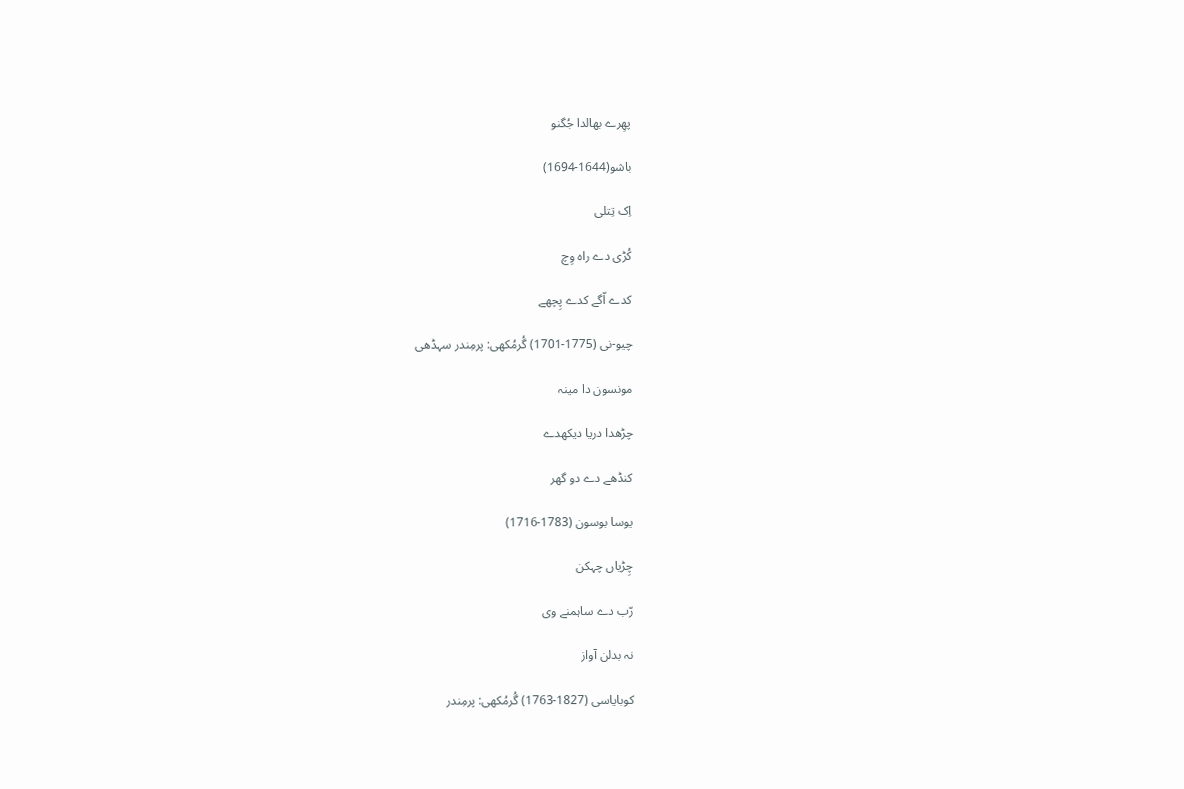پھِرے بھالدا جُگنو

باشو(1644-1694)

اِک تِتلی

کُڑی دے راہ وِچ

کدے اّگے کدے پِچھے

چیو-نی (1775-1701) گُرمُکھی: پرمِندر سہڈھی

مونسون دا مینہ

چڑھدا دریا دیکھدے

کنڈھے دے دو گھر

یوسا بوسون (1783-1716)

چِڑیاں چہکن

رّب دے ساہمنے وی

نہ بدلن آواز

کوبایاسی (1827-1763) گُرمُکھی: پرمِندر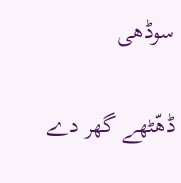سوڈھی

ڈھّٹھے گھر دے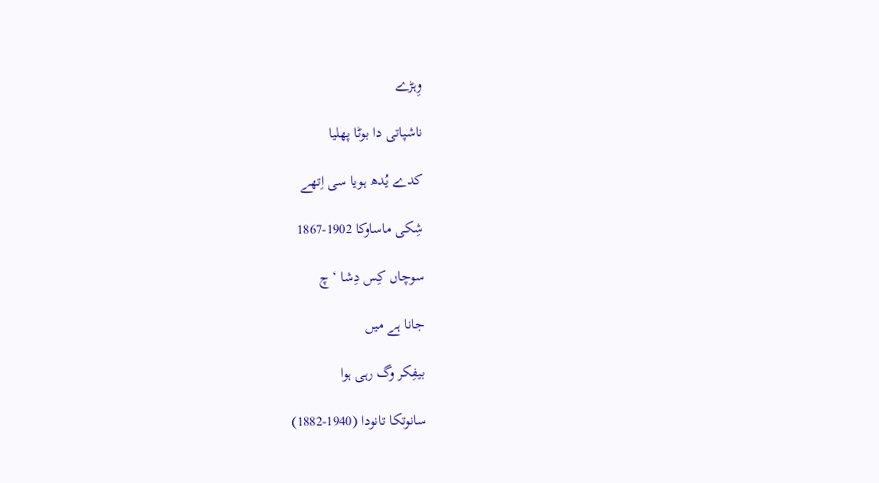وِہڑے

ناشپاتی دا بوٹا پھلیا

کدے یُدھ ہویا سی اِتھے

شِکی ماساوکا 1902-1867

سوچاں کِس دِشا ‘چ

جانا ہے میں

بیفِکر وگ رہی ہوا

سانوتکا تانودا (1940-1882)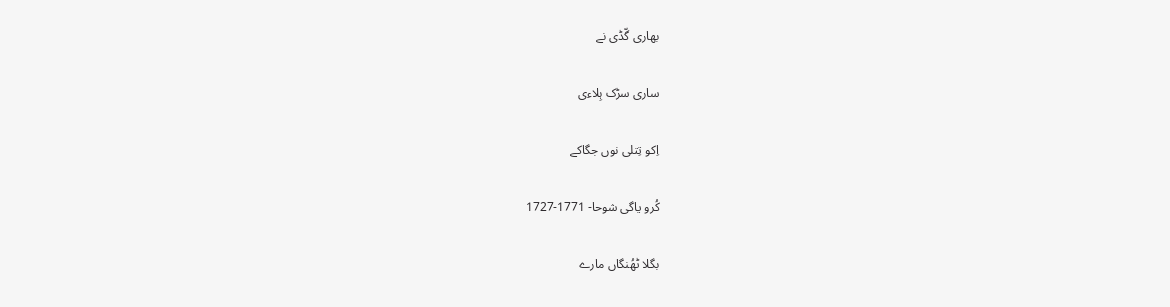بھاری گّڈی نے

ساری سڑک ہِلاءی

اِکو تِتلی نوں جگاکے

کُرو یاگی شوحا- 1771-1727

بگلا ٹھُنگاں مارے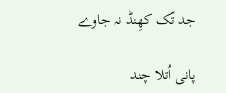جد تّک کھِنڈ نہ جاوے

پانی اُتلا چند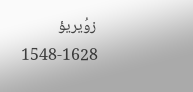زوُیریؤ 1628-1548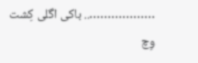……………….. باکی اگلی کِشت وِچ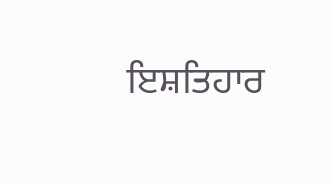ਇਸ਼ਤਿਹਾਰ